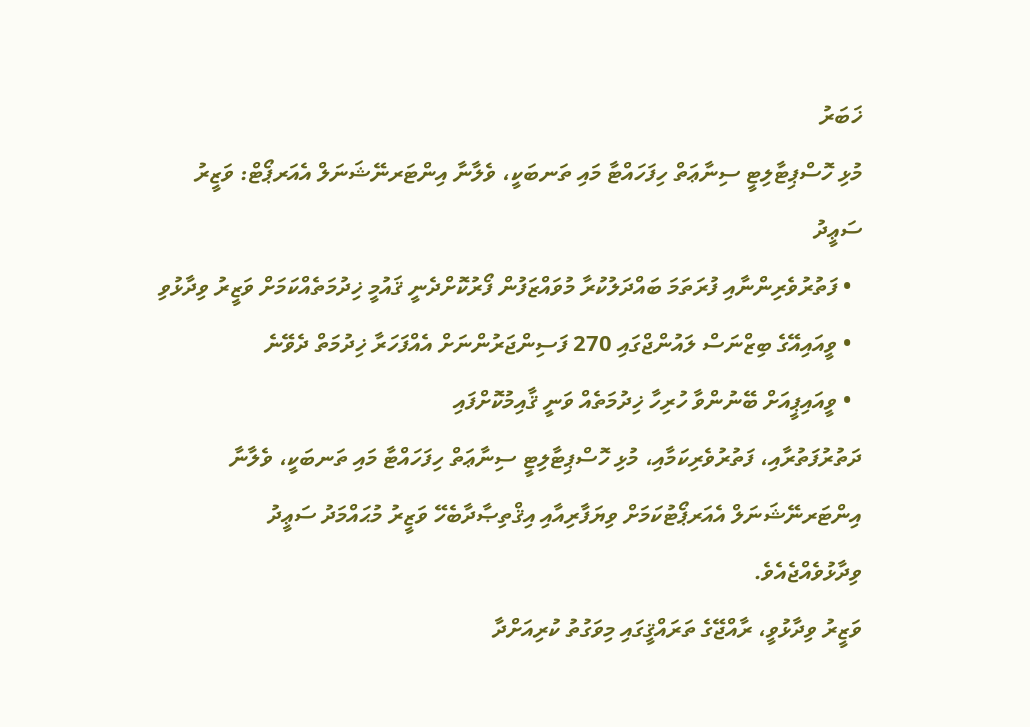ޚަބަރު
މުޅި ހޮސްޕިޓާލިޓީ ސިނާޢަތް ހިފަހައްޓާ މައި ތަނބަކީ، ވެލާނާ އިންޓަރނޭޝަނަލް އެއަރޕޯޓް: ވަޒީރު ސަޢީދު
  • ފަތުރުވެރިންނާއި ފުރަތަމަ ބައްދަލުކުރާ މުވައްޒަފުން ފޯރުކޮށްދެނީ ޤައުމީ ޚިދުމަތެއްކަމަށް ވަޒީރު ވިދާޅުވި
  • ވީއައިއޭގެ ބިޒްނަސް ލައުންޖްގައި 270 ފަސިންޖަރުންނަށް އެއްފަހަރާ ޚިދުމަތް ދެވޭނެ
  • ވީއައިޕީއަށް ބޭނުންވާ ހުރިހާ ޚިދުމަތެއް ވަނީ ޤާއިމުކޮށްފައި
ދަތުރުފަތުރާއި، ފަތުރުވެރިކަމާއި، މުޅި ހޮސްޕިޓާލިޓީ ސިނާޢަތް ހިފަހައްޓާ މައި ތަނބަކީ، ވެލާނާ އިންޓަރނޭޝަނަލް އެއަރޕޯޓުކަމަށް ވިޔަފާރިއާއި އިޤްތިޞާދާބެހޭ ވަޒީރު މުޙައްމަދު ސަޢީދު ވިދާޅުވެއްޖެއެވެ.
ވަޒީރު ވިދާޅުވީ، ރާއްޖޭގެ ތަރައްޤީގައި މިވަގުތު ކުރިއަށްދާ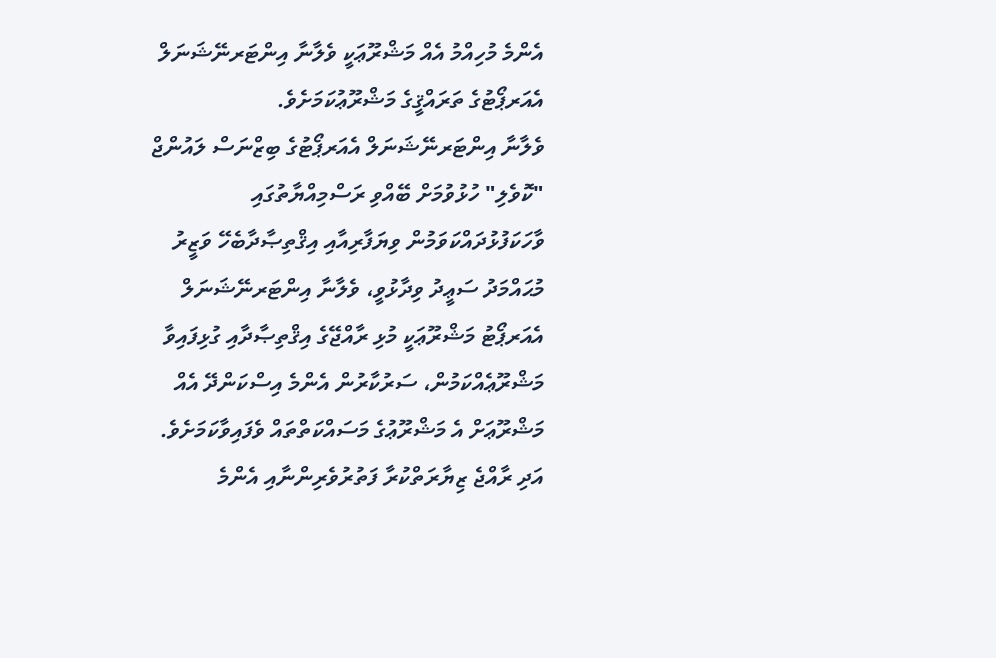އެންމެ މުހިއްމު އެއް މަޝްރޫޢަކީ ވެލާނާ އިންޓަރނޭޝަނަލް އެއަރޕޯޓުގެ ތަރައްޤީގެ މަޝްރޫޢުކަމަށެވެ.
ވެލާނާ އިންޓަރނޭޝަނަލް އެއަރޕޯޓުގެ ބިޒްނަސް ލައުންޖް "ކޮވެލި" ހުޅުވުމަށް ބޭއްވި ރަސްމިއްޔާތުގައި ވާހަކަފުޅުދައްކަވަމުން ވިޔަފާރިއާއި އިޤްތިޞާދާބެހޭ ވަޒީރު މުޙައްމަދު ސަޢީދު ވިދާޅުވީ، ވެލާނާ އިންޓަރނޭޝަނަލް އެއަރޕޯޓު މަޝްރޫޢަކީ މުޅި ރާއްޖޭގެ އިޤްތިޞާދާއި ގުޅިފައިވާ މަޝްރޫޢެއްކަމުން، ސަރުކާރުން އެންމެ އިސްކަންދޭ އެއް މަޝްރޫޢަށް އެ މަޝްރޫޢުގެ މަސައްކަތްތައް ވެފައިވާކަމަށެވެ. އަދި ރާއްޖެ ޒިޔާރަތްކުރާ ފަތުރުވެރިންނާއި އެންމެ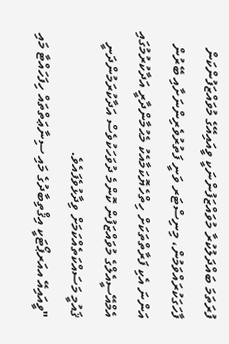ފުރަތަމަ ބައްދަލުކުރާ މުވައްޒަފުންނަކީ ވީއައިއޭގެ މުވައްޒަފުންކަން ފާހަގަކުރައްވަމުން، މިނިސްޓަރ ވަނީ ފަތުރުވެރިންނަށާއި ބޭރުން އަންނަ އެކި ފަރާތްތަކަށް ހިތްހެޔޮކަމާއެކު މެޙުމާންދާރީ އަދާކުރުމުގައި އެމްއޭސީއެލްގެ މުވައްޒަފުން ކޮންމެ ދުވަހަކުވެސް އަދާކުރަމުންދަނީ ޤައުމީ މަސައްކަތެއްކަމަށް ވިދާޅުވެފައެވެ.
"ވީއައިއޭ އއަރޕޯޓަކީ އިޤްތިބާދުގެ މައި ސިނާޢަތްތައް ހިފަހައްޓާ މައި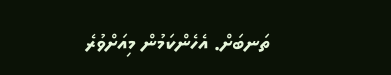ތަނބަށް. އެހެންކަމުން މިއަށްވުރެ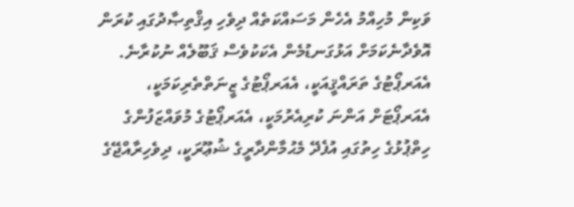ވަކިން މުހިއްމު އެހެން މަސައްކަތެއް ދިވެހި އިޤްތިޞާދުގައި ކުރަން އޮވެދާނެކަމަށް އަޅުގަނޑުމެން އެކަކުވެސް ޤަބޫލެއް ނުކުރާނެ. އެއަރޕޯޓުގެ ތަރައްޤީއަކީ، އެއަރޕޯޓުގެ ޒީނަތްތެރިކަމަކީ، އެއަރޕޯޓަށް އަންނަ ކުރިއެރުމަކީ، އެއަރޕޯޓުގެ މުވައްޒަފުންގެ ހިތްޕުޅުގެ ހިތުގައި އުފެދޭ މެޙުމާންދާރީގެ ޝުޢޫރަކީ، ދިވެހިރާއްޖޭގެ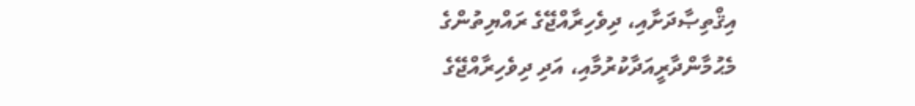އިޤްތިޞާދަށާއި، ދިވެހިރާއްޖޭގެ ރައްޔިތުންގެ މެޙުމާންދާރީއަދާކުރުމާއި، އަދި ދިވެހިރާއްޖޭގެ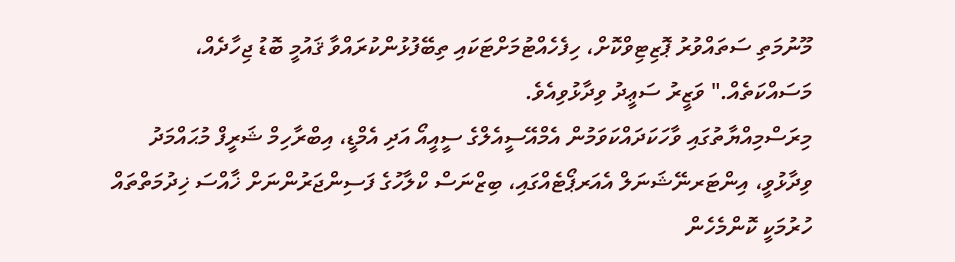މޫނުމަތި ސަތައްވުރު ޕޮޒިޓިވްކޮށް، ހިފެހެއްޓުމަށްޓަކައި ތިބޭފުޅުންކުރައްވާ ޤައުމީ ބޮޑު ޖިހާދެއް، މަސައްކަތެއް." ވަޒީރު ސަޢީދު ވިދާޅުވިއެވެ.
މިރަސްމިއްޔާތުގައި ވާހަކަދައްކަވަމުން އެމްއޭސީއެލްގެ ސީއީއޯ އަދި އެމްޑީ، އިބްރާހިމް ޝަރީފް މުޙައްމަދު ވިދާޅުވީ، އިންޓަރނޭޝަނަލް އެއަރޕޯޓެއްގައި، ބިޒްނަސް ކްލާހުގެ ފަސިންޖަރުންނަށް ޚާއްސަ ޚިދުމަތްތައް ހުރުމަކީ ކޮންމެހެން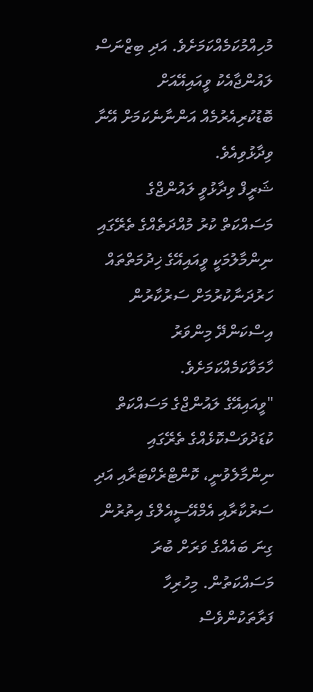މުހިއްމުކަމެއްކަމަށެވެ. އަދި ބިޒްނަސް ލައުންޖާއެކު ވީއައިއޭއަށް ބޮޑުކުރިއެރުމެއް އަންނާނެކަމަށް އޭނާ ވިދާޅުވިއެވެ.
ޝަރީފް ވިދާޅުވީ ލައުންޖްގެ މަސައްކަތް ކުރު މުއްދަތެއްގެ ތެރޭގައި ނިންމާލުމަކީ ވީއައިއޭގެ ޚިދުމަތްތައް ހަރުދަނާކުރުމަށް ސަރުކާރުން އިސްކަންދޭ މިންވަރު ހާމަވާކަމެއްކަމަށެވެ.
"ވީއައިއޭގެ ލައުންޖްގެ މަސައްކަތް ކުޑަދުވަސްކޮޅެއްގެ ތެރޭގައި ނިންމާލެވުނީ، ކޮންޓްރެކްޓަރާއި އަދި ސަރުކާރާއި އެމްއޭސީއެލްގެ އިތުރުން ގިނަ ބައެއްގެ ވަރަށް ބުރަ މަސައްކަތުން. މިހުރިހާ ފަރާތަކުންވެސް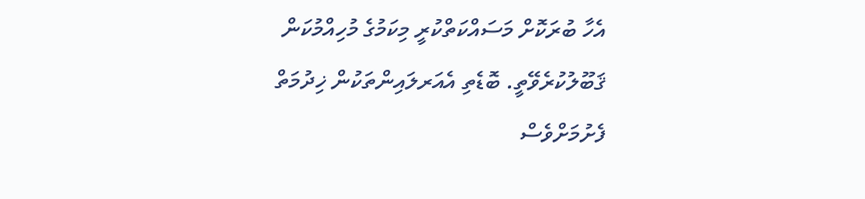އެހާ ބުރަކޮށް މަސައްކަތްކުރީ މިކަމުގެ މުހިއްމުކަން ޤަބޫލުކުރެވޭތީ. ބޮޑެތި އެއަރލައިންތަކުން ޚިދުމަތް ފެށުމަށްވެސް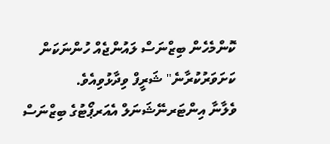ކޮންމެހެން ބިޒްނަސް ލައުންޖެއް ހުންނަކަން ކަށަވަރުކުރާނެ" ޝަރީފް ވިދާޅުވިއެވެ.
ވެލާނާ އިންޓަރނޭޝަނަލް އެއަރޕޯޓުގެ ބިޒްނަސް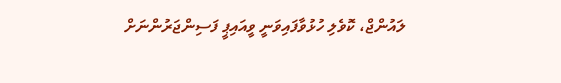ލައުންޖް، ކޮވެލި ހުޅުވާފައިވަނީ ވީއައިޕީ ފަސިންޖަރުންނަށް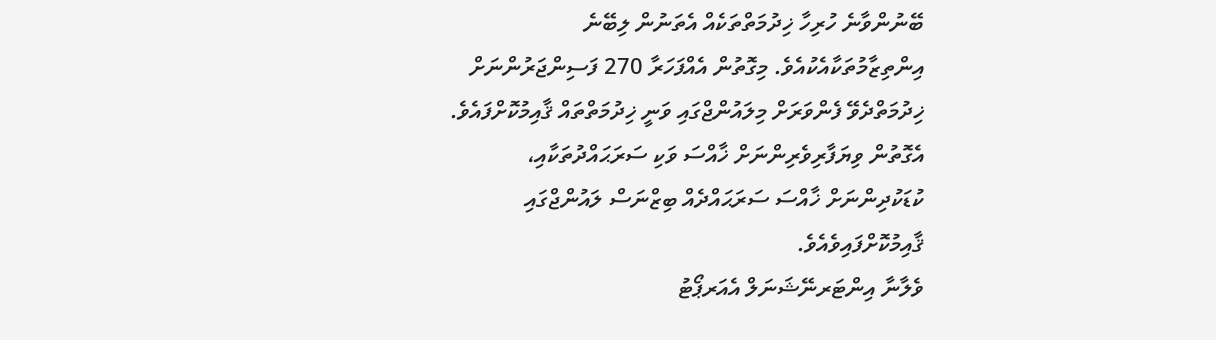ބޭނުންވާނެ ހުރިހާ ޚިދުމަތްތަކެއް އެތަނުން ލިބޭނެ އިންތިޒާމުތަކާއެކުއެވެ. މިގޮތުން އެއްފަހަރާ 270 ފަސިންޖަރުންނަށް ޚިދުމަތްދެވޭ ފެންވަރަށް މިލައުންޖްގައި ވަނީ ޚިދުމަތްތައް ޤާއިމުކޮށްފައެވެ. އެގޮތުން ވިޔަފާރިވެރިންނަށް ޚާއްސަ ވަކި ސަރަޙައްދުތަކާއި، ކުޑަކުދިންނަށް ޚާއްސަ ސަރަޙައްދެއް ބިޒްނަސް ލައުންޖްގައި ޤާއިމުކޮށްފައިވެއެވެ.
ވެލާނާ އިންޓަރނޭޝަނަލް އެއަރޕޯޓު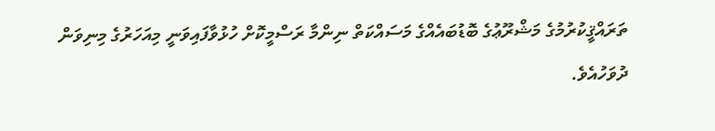ތަރައްޤީކުރުމުގެ މަޝްރޫޢުގެ ބޮޑުބައެއްގެ މަސައްކަތް ނިންމާ ރަސްމީކޮށް ހުޅުވާފައިވަނީ މިއަހަރުގެ މިނިވަން ދުވަހުއެވެ.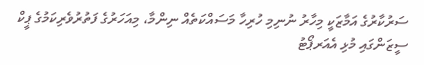ސަރުކާރުގެ އަމާޒަކީ މިހާރު ނުނިމި ހުރިހާ މަސައްކަތެއް ނިންމާ، މިއަހަރުގެ ފަތުރުވެރިކަމުގެ ޕީކް ސީޒަންގައި މުޅި އެއަރޕޯޓު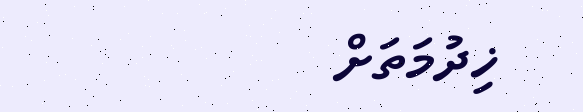ޚިދުމަތަށް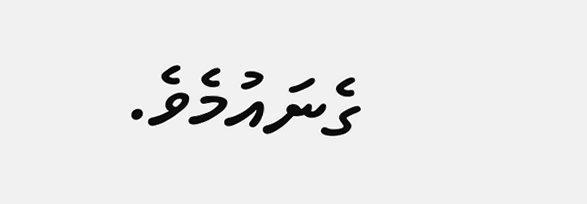ގެނައުމެވެ.